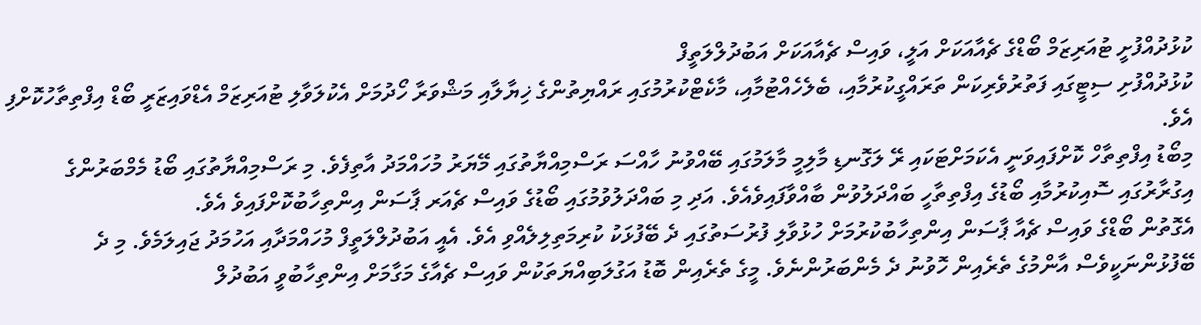ކުޅުދުއްފުށީ ޓުއަރިޒަމް ބޯޑްގެ ޗެއާއަކަށް އަލީ، ވައިސް ޗެއާއަކަށް އަބުދުލްލަތީފް
ކުޅުދުއްފުށި ސިޓީގައި ފަތުރުވެރިކަން ތަރައްގީކުރުމާއި، ބެލެހެއްޓުމާއި، މާކެޓްކުރުމުގައި ރައްޔިތުންގެ ޚިޔާލާއި މަޝްވަރާ ހޯދުމަށް އެކުލަވާލި ޓުއަރިޒަމް އެޑްވައިޒަރީ ބޯޑް އިފްތިތާހުކޮށްފި އެވެ.
މިބޯޑު އިފްތިތާހް ކޮށްފައިވަނީ އެކަމަށްޓަކައި ރޭ ލަގޮނޑި މާލިމީ މާލަމުގައި ބޭއްވުނު ހާއްސަ ރަސްމިއްޔާތުގައި މޭޔަރު މުހައްމަދު އާތިފެވެ. މި ރަސްމިއްޔާތުގައި ބޯޑު މެމްބަރުންގެ އިގުރާރުގައި ސޮއިކުރުމާއި ބޯޑުގެ އިފްތިތާހީ ބައްދަލުވުން ބާއްވާފައިވެއެވެ. އަދި މި ބައްދަލުވުމުގައި ބޯޑުގެ ވައިސް ޗެއަރ ޕާސަން އިންތިހާބުކޮށްފައިވެ އެވެ.
އެގޮތުން ބޯޑްގެ ވައިސް ޗެއާ ޕާސަން އިންތިހާބުކުރުމަށް ހުޅުވާލި ފުރުސަތުގައި ދެ ބޭފުޅަކު ކުރިމަތިލިލެއްވި އެވެ. އެއީ އަބުދުލްލަތީފް މުހައްމަދާއި އަހުމަދު ޖައިލަމެވެ. މި ދެ ބޭފުޅުންނަކީވެސް އާންމުގެ ތެރެއިން ހޮވުނު ދެ މެންބަރުންނެވެ. މީގެ ތެރެއިން ބޮޑު އަގުލަބިއްޔަތަކުން ވައިސް ޗެއާގެ މަގާމަށް އިންތިހާބުވީ އަބުދުލް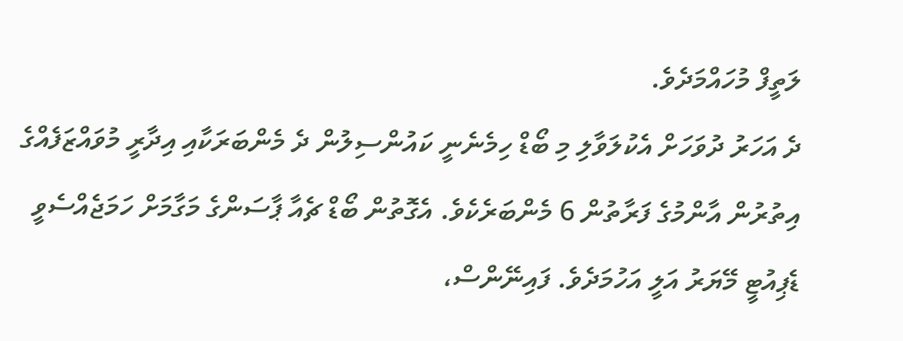ލަތީފް މުހައްމަދެވެ.
ދެ އަހަރު ދުވަހަށް އެކުލަވާލި މި ބޯޑް ހިމެނެނީ ކައުންސިލުން ދެ މެންބަރަކާއި އިދާރީ މުވައްޒަފެއްގެ އިތުރުން އާންމުގެ ފަރާތުން 6 މެންބަރެކެވެ. އެގޮތުން ބޯޑް ޗެއާ ޕާސަންގެ މަގާމަށް ހަމަޖެއްސެވީ ޑެޕިއުޓީ މޭޔަރު އަލީ އަހުމަދެވެ. ފައިނޭންސް،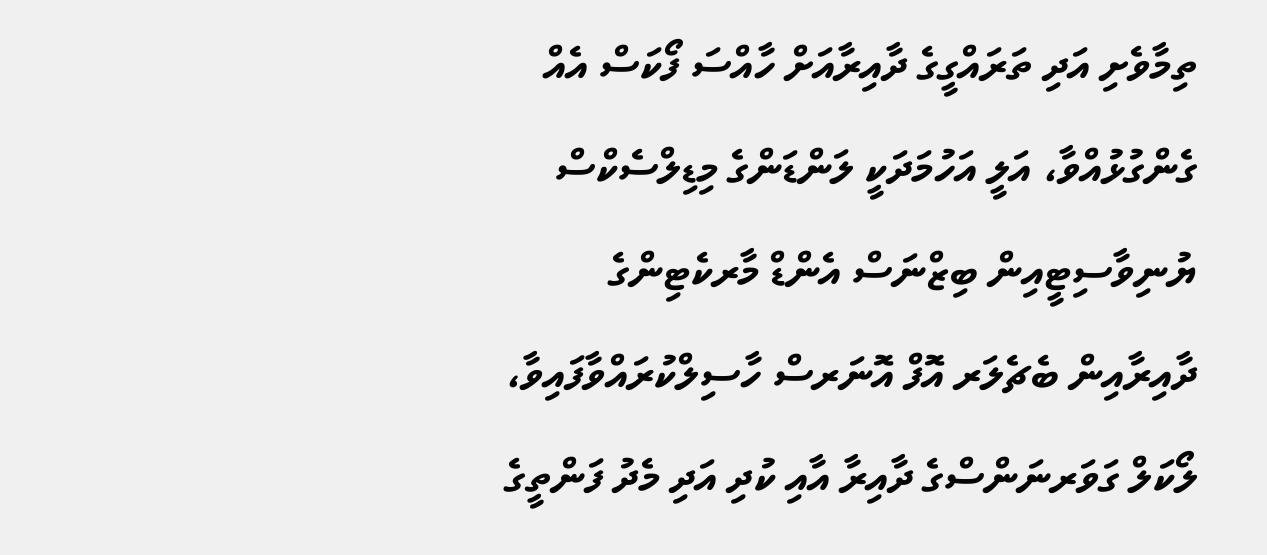ތިމާވެށި އަދި ތަރައްގީގެ ދާއިރާއަށް ހާއްސަ ފޯކަސް އެއް ގެންގުޅުއްވާ، އަލީ އަހުމަދަކީ ލަންޑަންގެ މިޑިލްސެކްސް ޔުނިވާސިޓީއިން ބިޒްނަސް އެންޑް މާރކެޓިންގެ ދާއިރާއިން ބެޗެލަރ އޮފް އޮނަރސް ހާސިލްކުރައްވާފައިވާ، ލޯކަލް ގަވަރނަންސްގެ ދާއިރާ އާއި ކުދި އަދި މެދު ފަންތީގެ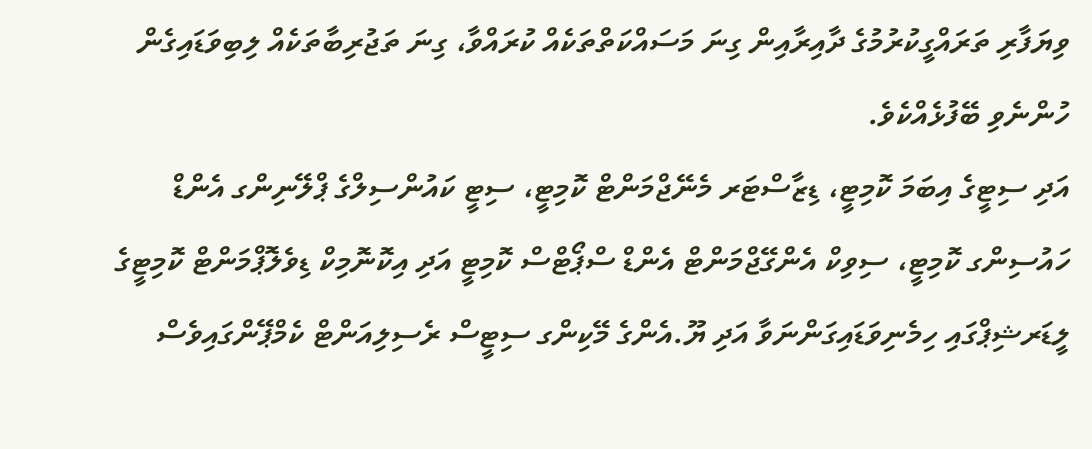ވިޔަފާރި ތަރައްގީކުރުމުގެ ދާއިރާއިން ގިނަ މަސައްކަތްތަކެއް ކުރައްވާ، ގިނަ ތަޖުރިބާތަކެއް ލިބިވަޑައިގެން ހުންނެވި ބޭފުޅެއްކެވެ.
އަދި ސިޓީގެ އިބަމަ ކޮމިޓީ، ޑިޒާސްޓަރ މެނޭޖްމަންޓް ކޮމިޓީ، ސިޓީ ކައުންސިލްގެ ޕްލޭނިންގ އެންޑް ހައުސިންގ ކޮމިޓީ، ސިވިކް އެންގޭޖްމަންޓް އެންޑް ސްޕޯޓްސް ކޮމިޓީ އަދި އިކޮނޮމިކް ޑިވެލޮޕްމަންޓް ކޮމިޓީގެ ލީޑަރޝިޕްގައި ހިމެނިވަޑައިގަންނަވާ އަދި ޔޫ.އެންގެ މޭކިންގ ސިޓީސް ރެސިލިއަންޓް ކެމްޕޭންގައިވެސް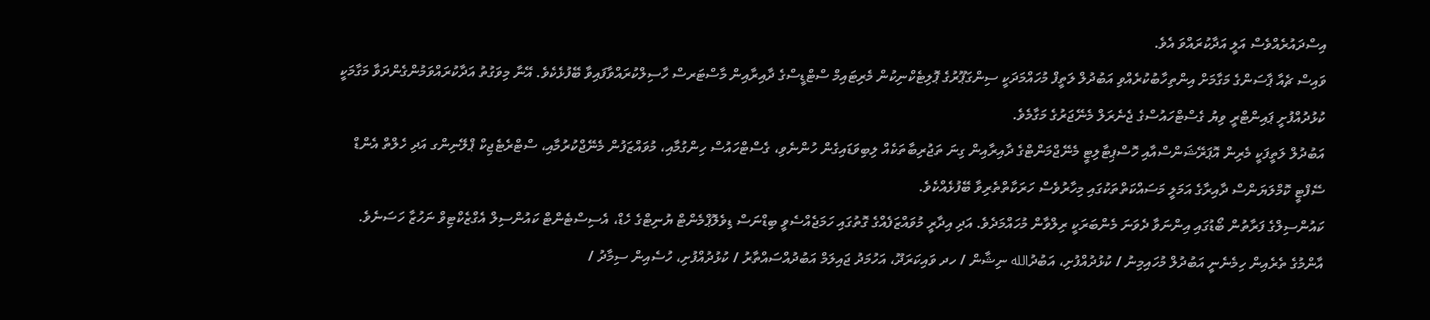އިސްދައުރެއްވެސް އަލީ އަދާކުރައްވަ އެވެ.
ވައިސް ޗެއާ ޕާސަންގެ މަގާމަށް އިންތިހާބުކުރެއްވި އަބުދުލް ލަތީފް މުހައްމަދަކީ ސިންގަޕޫރުގެ ޕޮލިޓެކްނިކުން މެރިޓައިމް ސްޓްޑީސްގެ ދާއިރާއިން މާސްޓަރސް ހާސިލްކުރައްވާފައިވާ ބޭފުޅެކެވެ. އޭނާ މިވަގުތު އަދާކުރައްވަމުންގެންދަވާ މަގާމަކީ ކުޅުދުއްފުށީ ޕައިންޓްރީ ވިޔު ގެސްޓްހައުސްގެ ޖެނެރަލް މެނޭޖަރުގެ މަގާމެވެ.
އަބުދުލް ލަތީފަކީ މެރިން އޮޕަރޭޝަންސްއާއި ހޮސްޕިޓާލިޓީ މެނޭޖްމަންޓްގެ ދާއިރާއިން ގިނަ ތަޖުރިބާތަކެއް ލިބިވަޑައިގެން ހުންނެވި، ގެސްޓްހައުސް ހިންގުމާއި، މުވައްޒަފުން މެނޭޖްކުރުމާއި، ސްޓްރެޓެޖިކް ޕްލޭނިންގ އަދި ހެލްތް އެންޑް ސޭފްޓީ ކޮމްލަޔަންސް ދާއިރާގެ އަމަލީ މަސައްކަތްތަކުގައި މިހާރުވެސް ހަރަކާތްތެރިވާ ބޭފުޅެއްކެވެ.
ކައުންސިލްގެ ފަރާތުން ބޯޑުގައި އިންނަވާ ދެވަނަ މެންބަރަކީ ރިލްވާން މުހައްމަދެވެ. އަދި އިދާރީ މުވައްޒަފެއްގެ ގޮތުގައި ހަމަޖެއްސެވީ ބިޑްނަސް ޑިވެލޮޕްމެންޓް ޔުނިޓްގެ ހެޑް، އެސިސްޓެންޓް ކައުންސިލް އެގްޒެކްޓިވް ނަހުޒާ ހަސަނެވެ. އާންމުގެ ތެރެއިން ހިމެނެނީ އަބުދުލް މުހައިމިނު / ކުޅުދުއްފުށި، އަބުދުالله ނިޝާން / ހދ ވައިކަރަދޫ، އަހުމަދު ޖައިލަމް އަބުދުއްސައްތާރު / ކުޅުދުއްފުށި، ހުސެއިން ސިމާދު /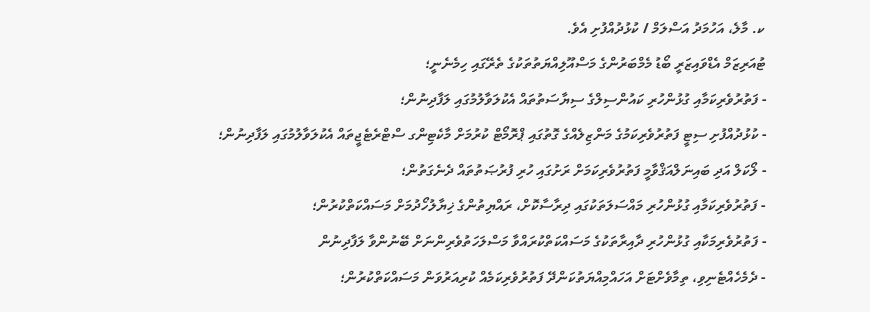ކ. މާލެ، އަހުމަދު އަސްލަމް / ކުޅުދުއްފުށި އެވެ.
ޓުއަރިޒަމް އެޑްވައިޒަރީ ބޯޑު މެމްބަރުންގެ މަސްއޫލިއްޔަތުތަކުގެ ތެރޭގައި ހިމެނެނީ؛
- ފަތުރުވެރިކަމާއި ގުޅުންހުރި ކައުންސިލްގެ ސިޔާސަތުތައް އެކުލަވާލުމުގައި ލަފާދިނުން؛
- ކުޅުދުއްފުށި ސިޓީ ފަތުރުވެރިކަމުގެ މަންޒިލެއްގެ ގޮތުގައި ޕްރޮމޯޓް ކުރުމަށް މާކެޓިންގ ސްޓްރެޓެޖީތައް އެކުލަވާލުމުގައި ލަފާދިނުން؛
- ލޯކަލް އަދި ބައިނަލްއަޤްވާމީ ފަތުރުވެރިކަމަށް ރަށުގައި ހުރި ފުރުޞަތުތައް ދެނެގަތުން؛
- ފަތުރުވެރިކަމާއި ގުޅުންހުރި މައްސަލަތަކުގައި ދިރާސާކޮށް، ރައްޔިތުންގެ ޚިޔާލުހޯދުމަށް މަސައްކަތްކުރުން؛
- ފަތުރުވެރިމަކާއި ގުޅުންހުރި ދާއިރާތަކުގެ މަސައްކަތްކުރައްވާ މަސްލަހަތުވެރިންނަށް ބޭނުންވާ ލަފާދިނުން
- ދެމެހެއްޓެނިވި، ތިމާވެށްޓަށް އަހައްމިއްޔަތުކަންދޭ ފަތުރުވެރިކަމެއް ކުރިއަރުވަން މަސައްކަތްކުރުން؛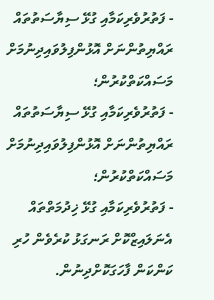- ފަތުރުވެރިކަމާއި ގުޅޭ ސިޔާސަތުތައް ރައްޔިތުންނަށް އޮޅުންފިލުވައިދިނުމަށް މަސައްކަތްކުރުން؛
- ފަތުރުވެރިކަމާއި ގުޅޭ ސިޔާސަތުތައް ރައްޔިތުންނަށް އޮޅުންފިލުވައިދިނުމަށް މަސައްކަތްކުރުން؛
- ފަތުރުވެރިކަމާއި ގުޅޭ ޚިދުމަތްތައް އެނަލައިޒްކޮށް ރަނގަޅު ކުރެވެން ހުރި ކަންކަން ފާހަގަކޮށްދިނުން.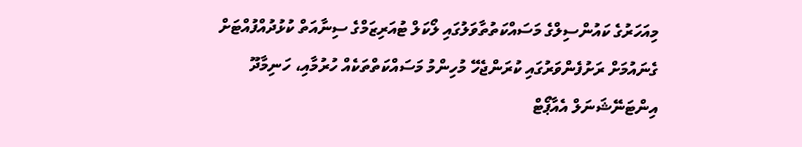މިއަހަރުގެ ކައުންސިލްގެ މަސައްކަތުތާވަލުގައި ލޯކަލް ޓުއަރިޒަމްގެ ސިނާއަތް ކުޅުދުއްފުއްޓަށް ގެނައުމަށް ރަށުފެންވަރުގައި ކުރަންޖެހޭ މުހިންމު މަސައްކަތްތަކެއް ހުރުމާއި، ހަނިމާދޫ އިންޓަނޭޝަނަލް އެއާޕޯޓް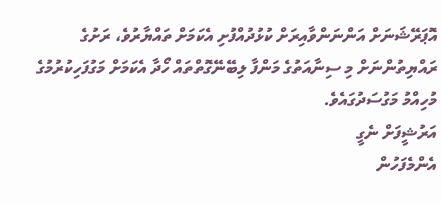އޮޕަރޭޝަނަށް އަންނަންވާއިރަށް ކުޅުދުއްފުށި އެކަމަށް ތައްޔާރުވެ، ރަށުގެ ރައްޔިތުންނަށް މި ސިނާއަތުގެ މަންފާ ލިބޭނޭގޮތްތައް ހޯދާ އެކަމަށް މަގުފަހިކުރުމުގެ މުހިއްމު މަގުސަދުގައެވެ.
އަރުޝީފަށް ނެގީ
އެންމެފަހުން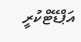އަޕްޑޭޓްކުރީ